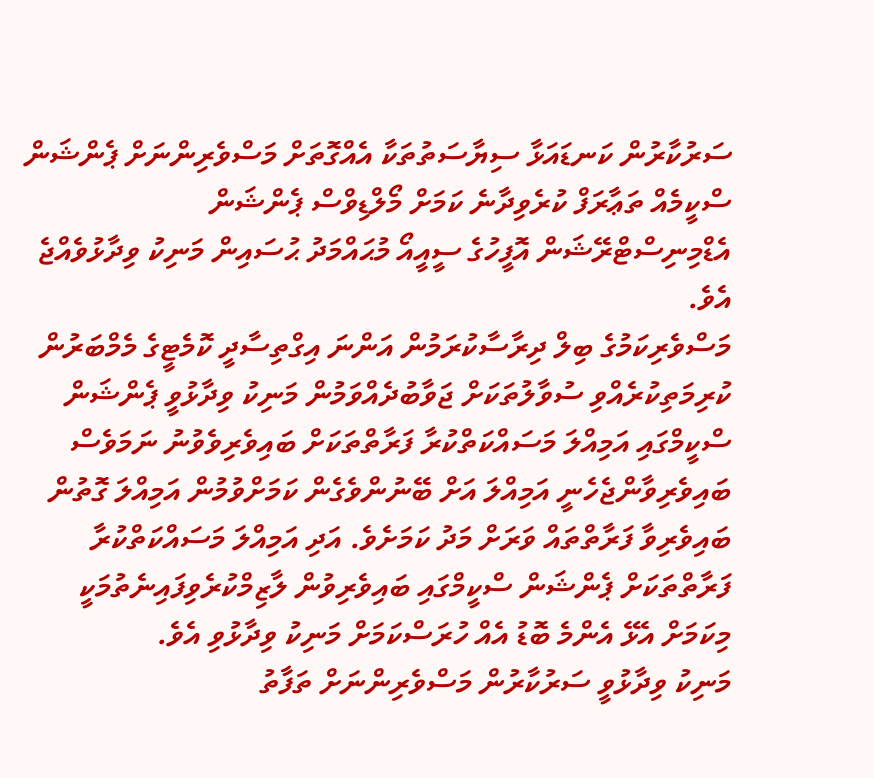ސަރުކާރުން ކަނޑައަޅާ ސިޔާސަތުތަކާ އެއްގޮތަށް މަސްވެރިންނަށް ޕެންޝަން ސްކީމެއް ތަޢާރަފް ކުރެވިދާނެ ކަމަށް މޯލްޑިވްސް ޕެންޝަން އެޑްމިނިސްޓްރޭޝަން އޮފީހުގެ ސީއީއޯ މުޙައްމަދު ޙުސައިން މަނިކު ވިދާޅުވެއްޖެ އެވެ.
މަސްވެރިކަމުގެ ބިލް ދިރާސާކުރަމުން އަންނަ އިގްތިސާދީ ކޮމެޓީގެ މެމްބަރުން ކުރިމަތިކުރެއްވި ސުވާލުތަކަށް ޖަވާބުދެއްވަމުން މަނިކު ވިދާޅުވީ ޕެންޝަން ސްކީމްގައި އަމިއްލަ މަސައްކަތްކުރާ ފަރާތްތަކަށް ބައިވެރިވެވުނު ނަމަވެސް ބައިވެރިވާންޖެހެނީ އަމިއްލަ އަށް ބޭނުންވެގެން ކަމަށްވުމުން އަމިއްލަ ގޮތުން ބައިވެރިވާ ފަރާތްތައް ވަރަށް މަދު ކަމަށެވެ. އަދި އަމިއްލަ މަސައްކަތްކުރާ ފަރާތްތަކަށް ޕެންޝަން ސްކީމްގައި ބައިވެރިވުން ލާޒިމްކުރެވިފައިނެތުމަކީ މިކަމަށް އެޅޭ އެންމެ ބޮޑު އެއް ހުރަސްކަމަށް މަނިކު ވިދާޅުވި އެވެ.
މަނިކު ވިދާޅުވީ ސަރުކާރުން މަސްވެރިންނަށް ތަފާތު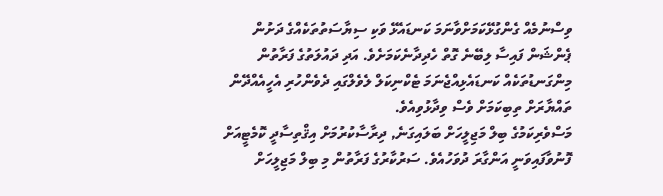ވިސްނުމެއް ގެންގުޅޭކަމަށްވާނަމަ ކަނޑައެޅޭ ވަކި ސިޔާސަތުތަކެއްގެ ދަށުން ޕެންޝަން ފައިސާ ލިބޭނެ ގޮތް ހެދިދާނެކަމަށެވެ. އަދި ދައުލަތުގެ ފަރާތުން މިންގަނޑުތަކެއް ކަނޑައެޅިއްޖެނަމަ ޓެކްނިކަލް ލެވެލްގައި ދެވެންހުރި އެހީއެއްދޭން ތައްޔާރަށް ތިބިކަމަށް ވެސް ވިދާޅުވިއެވެ.
މަސްވެރިކަމުގެ ބިލް މަޖިލީހަށް ބަލައިގަނެ, ދިރާސާކުރުމަށް އިޤްތިސާދީ ކޮމެޓީއަށް ފޮނުވާފައިވަނީ އަންގާރަ ދުވަހުއެވެ. ސަރުކާރުގެ ފަރާތުން މި ބިލް މަޖިލީހަށް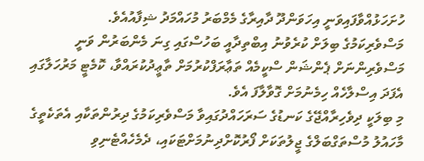ހުށަހަޅުއްވާފައިވަނީ އިހަވަންދޫ ދާއިރާގެ މެމްބަރު މުހައްމަދު ޝިފާއުއެވެ.
މަސްވެރިކަމުގެ ބިލަށް ކުރެވުނު އިބްތިދާއީ ބަހުސްގައި ގިނަ މެންބަރުން ވަނީ މަސްވެރިންނަށް ޕެންޝަން ސްކީމެއް ތަޢާރަފްކުރުމަށް ތާޢީދުކުރައްވާ، ކޮމެޓީ މަރުހަލާގައި އެފަދަ އިސްލާހެއް ހިމެނުމަށް ގޮވާލާފަ އެވެ.
މި ބިލަކީ ދިވެހިރާއްޖޭގެ ކަނޑުގެ ސަރަހައްދުގައިވާ މަސްވެރިކަމުގެ ދިރުންތަކާއި އެތަކެތީގެ މާހައުލު މުސްތަގްބަލްގެ ޖީލުތަކަށް ފޯރުކޮށްދިނުމަށްޓަކައި، ދެމެހެއްޓެނިވި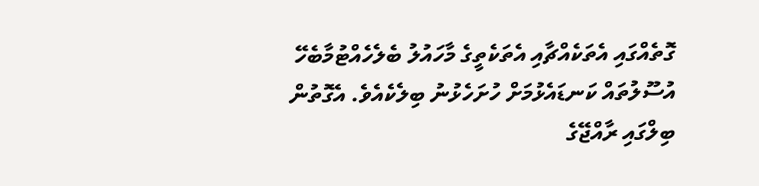ގޮތެއްގައި އެތަކެއްޗާއި އެތަކެތީގެ މާހައުލު ބެލެހެއްޓުމާބެހޭ އުސޫލުތައް ކަނޑައެޅުމަށް ހުށަހެޅުނު ބިލެކެއެވެ. އެގޮތުން ބިލްގައި ރާއްޖޭގެ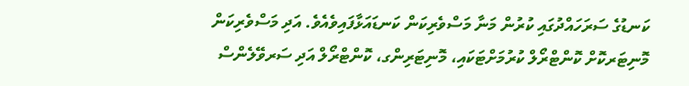ކަނޑުގެ ސަރަހައްދުގައި ކުރުން މަނާ މަސްވެރިކަން ކަނޑައަޅާފައިވެއެވެ. އަދި މަސްވެރިކަން މޮނިޓަރކޮށް ކޮންޓްރޯލް ކުރުމަށްޓަކައި، މޮނިޓަރިންގ، ކޮންޓްރޯލް އަދި ސަރވޭލެންސް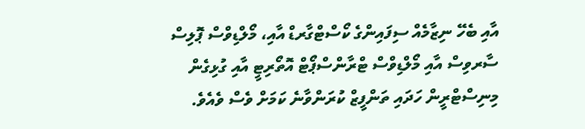އާއި ބެހޭ ނިޒާމެއް ސިފައިންގެ ކޯސްޓްގާރޑް އާއި، މޯލްޑިވްސް ޕޮލިސް ސާރވިސް އާއި މޯލްޑިވްސް ޓްރާންސްޕޯޓް އޮތޯރިޓީ އާއި ގުޅިގެން މިނިސްޓްރީން ހަދައި ތަންފީޒް ކުރަންވާނެ ކަމަށް ވެސް ވެއެވެ.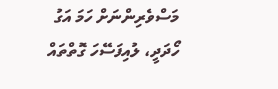މަސްވެރިންނަށް ހަމަ އަގު ހޯދަދީ، ލުއިފަސޭހަ ގޮތްތައް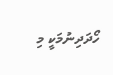ހޯދަދިނުމަކީ މި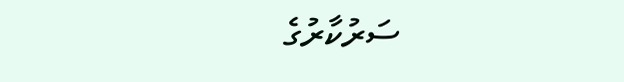ސަރުކާރުގެ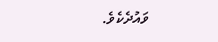ވައުދެކެވެ.